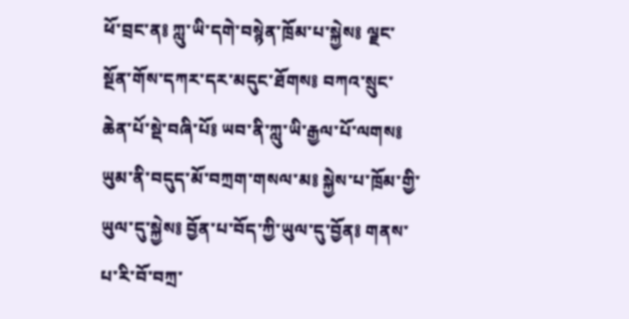ཕོ་བྲང་ན༔ ཀླུ་ཡི་དགེ་བསྙེན་ཁྲོམ་པ་སྐྱེས༔ ལྗང་སྔོན་གོས་དཀར་དར་མདུང་ཐོགས༔ བཀའ་སྲུང་ཆེན་པོ་སྡེ་བཞི་པོ༔ ཡབ་ནི་ཀླུ་ཡི་རྒྱལ་པོ་ལགས༔ ཡུམ་ནི་བདུད་མོ་བཀྲག་གསལ་མ༔ སྐྱེས་པ་ཁྲོམ་གྱི་ཡུལ་དུ་སྐྱེས༔ བྱོན་པ་བོད་ཀྱི་ཡུལ་དུ་བྱོན༔ གནས་པ་རི་བོ་བཀྲ་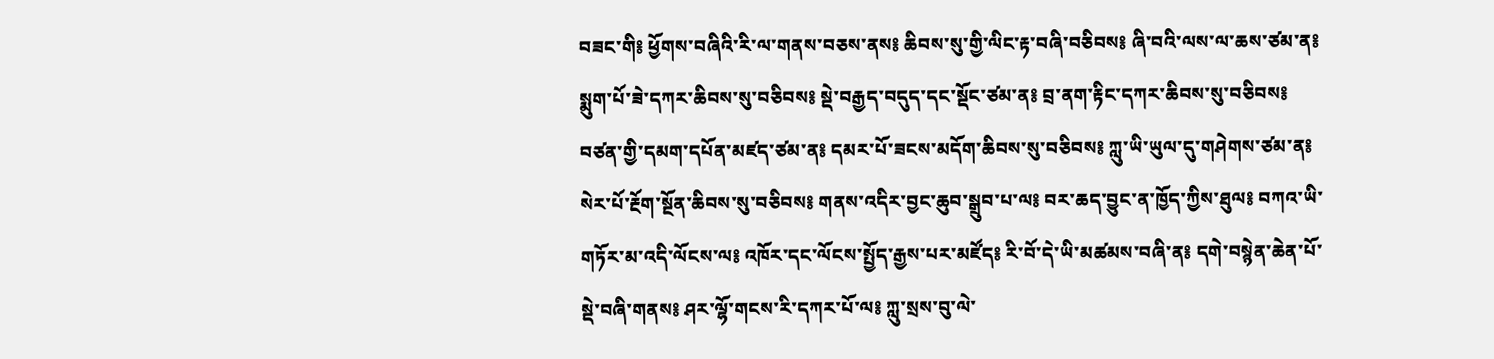བཟང་གི༔ ཕྱོགས་བཞིའི་རི་ལ་གནས་བཅས་ནས༔ ཆིབས་སུ་གྱི་ལིང་རྟ་བཞི་བཅིབས༔ ཞི་བའི་ལས་ལ་ཆས་ཙམ་ན༔ སྨུག་པོ་ཟེ་དཀར་ཆིབས་སུ་བཅིབས༔ སྡེ་བརྒྱད་བདུད་དང་སྡོང་ཙམ་ན༔ བྲ་ནག་རྟིང་དཀར་ཆིབས་སུ་བཅིབས༔ བཙན་གྱི་དམག་དཔོན་མཛད་ཙམ་ན༔ དམར་པོ་ཟངས་མདོག་ཆིབས་སུ་བཅིབས༔ ཀླུ་ཡི་ཡུལ་དུ་གཤེགས་ཙམ་ན༔ སེར་པོ་རྔོག་སྔོན་ཆིབས་སུ་བཅིབས༔ གནས་འདིར་བྱང་ཆུབ་སྒྲུབ་པ་ལ༔ བར་ཆད་བྱུང་ན་ཁྱོད་ཀྱིས་ཐུལ༔ བཀའ་ཡི་གཏོར་མ་འདི་ལོངས་ལ༔ འཁོར་དང་ལོངས་སྤྱོད་རྒྱས་པར་མཛོད༔ རི་བོ་དེ་ཡི་མཚམས་བཞི་ན༔ དགེ་བསྙེན་ཆེན་པོ་སྡེ་བཞི་གནས༔ ཤར་ལྷོ་གངས་རི་དཀར་པོ་ལ༔ ཀླུ་སྲས་བུ་ལེ་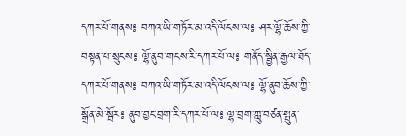དཀར་པོ་གནས༔ བཀའ་ཡི་གཏོར་མ་འདི་ལོངས་ལ༔ ཤར་ལྷོ་ཆོས་ཀྱི་བསྟན་པ་སྲུངས༔ ལྷོ་ནུབ་གངས་རི་དཀར་པོ་ལ༔ གནོད་སྦྱིན་རྒྱལ་ཐོད་དཀར་པོ་གནས༔ བཀའ་ཡི་གཏོར་མ་འདི་ལོངས་ལ༔ ལྷོ་ནུབ་ཆོས་ཀྱི་སྒྲོན་མེ་སྦོར༔ ནུབ་བྱང་བྲག་རི་དཀར་པོ་ལ༔ ལྷ་བྲག་ཀླུ་བཙན་སྤུན་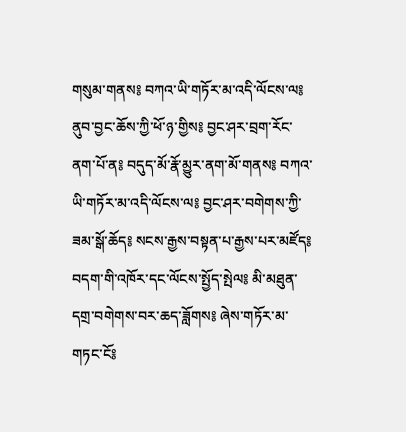གསུམ་གནས༔ བཀའ་ཡི་གཏོར་མ་འདི་ལོངས་ལ༔ ནུབ་བྱང་ཆོས་ཀྱི་ཕོ་ཉ་གྱིས༔ བྱང་ཤར་བྲག་རོང་ནག་པོ་ན༔ བདུད་མོ་རྣོ་མྱུར་ནག་མོ་གནས༔ བཀའ་ཡི་གཏོར་མ་འདི་ལོངས་ལ༔ བྱང་ཤར་བགེགས་ཀྱི་ཟམ་སྒོ་ཆོད༔ སངས་རྒྱས་བསྟན་པ་རྒྱས་པར་མཛོད༔ བདག་གི་འཁོར་དང་ལོངས་སྤྱོད་སྤེལ༔ མི་མཐུན་དགྲ་བགེགས་བར་ཆད་ཟློགས༔ ཞེས་གཏོར་མ་གཏང་ངོ༔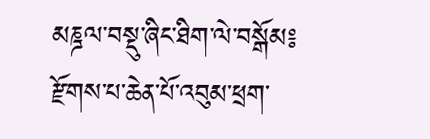མཎྜལ་བསྡུ་ཞིང་ཐིག་ལེ་བསྒོམ༔ རྫོགས་པ་ཆེན་པོ་འབུམ་ཕྲག་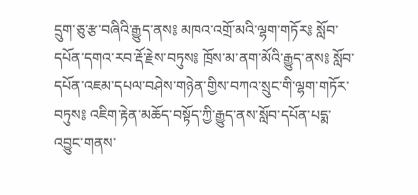དྲུག་ཅུ་རྩ་བཞིའི་རྒྱུད་ནས༔ མཁའ་འགྲོ་མའི་ལྷག་གཏོར༔ སློབ་དཔོན་དགའ་རབ་རྡོ་རྗེས་བཏུས༔ ཁྲོས་མ་ནག་མོའི་རྒྱུད་ནས༔ སློབ་དཔོན་འཇམ་དཔལ་བཤེས་གཉེན་གྱིས་བཀའ་སྲུང་གི་ལྷག་གཏོར་བཏུས༔ འཇིག་རྟེན་མཆོད་བསྟོད་ཀྱི་རྒྱུད་ནས་སློབ་དཔོན་པདྨ་འབྱུང་གནས་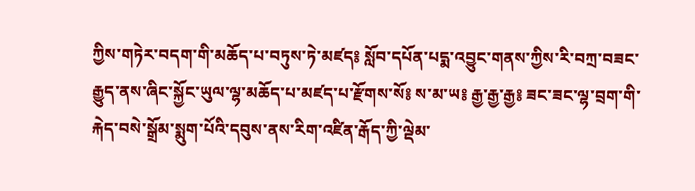ཀྱིས་གཏེར་བདག་གི་མཆོད་པ་བཏུས་ཏེ་མཛད༔ སློབ་དཔོན་པདྨ་འབྱུང་གནས་ཀྱིས་རི་བཀྲ་བཟང་རྒྱུད་ནས་ཞིང་སྐྱོང་ཡུལ་ལྷ་མཆོད་པ་མཛད་པ་རྫོགས་སོ༔ ས་མ་ཡ༔ རྒྱ་རྒྱ་རྒྱ༔ ཟང་ཟང་ལྷ་བྲག་གི་རྐེད་བསེ་སྒྲོམ་སྨུག་པོའི་དབུས་ནས་རིག་འཛིན་རྒོད་ཀྱི་ལྡེམ་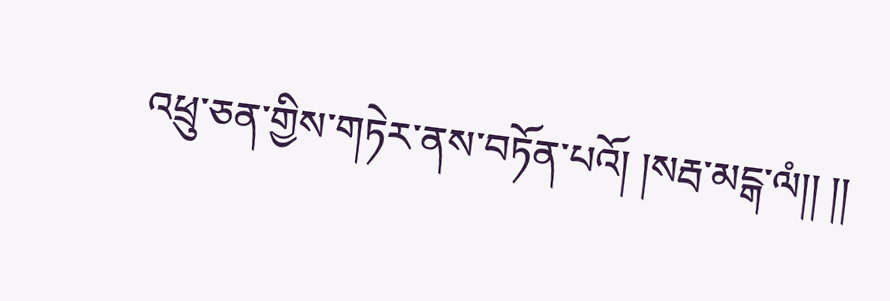འཕྲུ་ཅན་གྱིས་གཏེར་ནས་བཏོན་པའོ། །སརྦ་མངྒ་ལཾ།། །།